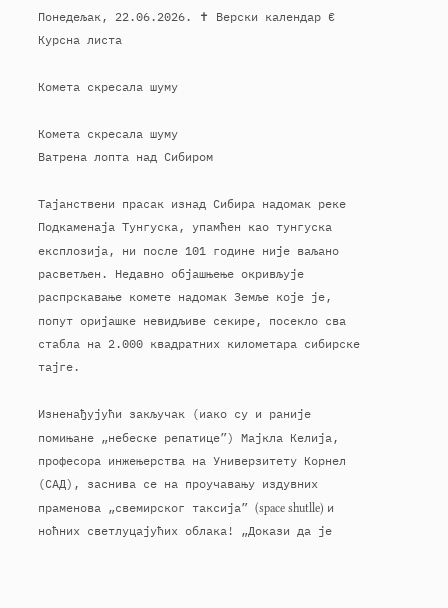Понедељак, 22.06.2026. ✝ Верски календар € Курсна листа

Комета скресала шуму

Комета скресала шуму
Ватрена лопта над Сибиром

Тајанствени прасак изнад Сибира надомак реке Подкаменаја Тунгуска, упамћен као тунгуска експлозија, ни после 101 године није ваљано расветљен. Недавно објашњење окривљује распрскавање комете надомак Земље које је, попут оријашке невидљиве секире, посекло сва стабла на 2.000 квадратних километара сибирске тајге.

Изненађујући закључак (иако су и раније помињане „небеске репатице”) Мајкла Келија, професора инжењерства на Универзитету Корнел (САД), заснива се на проучавању издувних праменова „свемирског таксија” (space shutlle) и ноћних светлуцајућих облака! „Докази да је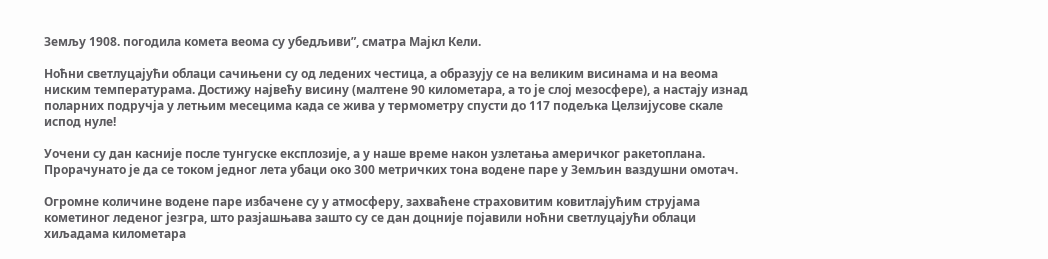Земљу 1908. погодила комета веома су убедљиви”, сматра Мајкл Кели.

Ноћни светлуцајући облаци сачињени су од ледених честица, а образују се на великим висинама и на веома ниским температурама. Достижу највећу висину (малтене 90 километара, а то је слој мезосфере), а настају изнад поларних подручја у летњим месецима када се жива у термометру спусти до 117 подељка Целзијусове скале испод нуле!

Уочени су дан касније после тунгуске експлозије, а у наше време након узлетања америчког ракетоплана. Прорачунато је да се током једног лета убаци око 300 метричких тона водене паре у Земљин ваздушни омотач.

Огромне количине водене паре избачене су у атмосферу, захваћене страховитим ковитлајућим струјама кометиног леденог језгра, што разјашњава зашто су се дан доцније појавили ноћни светлуцајући облаци хиљадама километара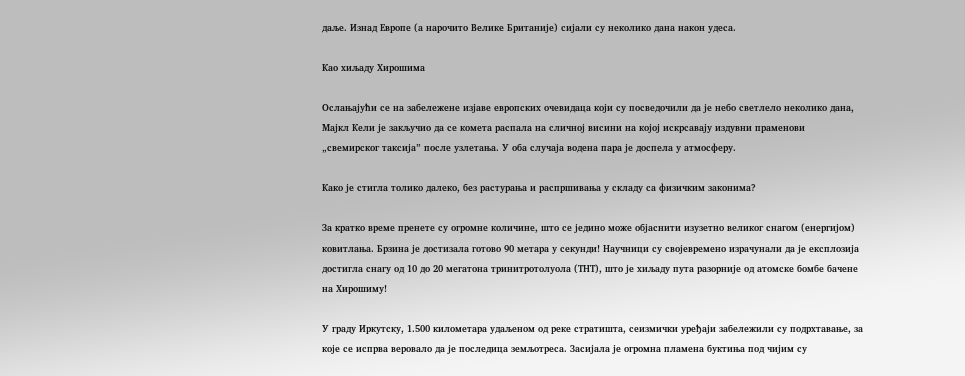даље. Изнад Европе (а нарочито Велике Британије) сијали су неколико дана након удеса.

Као хиљаду Хирошима

Ослањајући се на забележене изјаве европских очевидаца који су посведочили да је небо светлело неколико дана, Мајкл Кели је закључио да се комета распала на сличној висини на којој искрсавају издувни праменови „свемирског таксија” после узлетања. У оба случаја водена пара је доспела у атмосферу.

Како је стигла толико далеко, без растурања и распршивања у складу са физичким законима?

За кратко време пренете су огромне количине, што се једино може објаснити изузетно великог снагом (енергијом) ковитлања. Брзина је достизала готово 90 метара у секунди! Научници су својевремено израчунали да је експлозија достигла снагу од 10 до 20 мегатона тринитротолуола (ТНТ), што је хиљаду пута разорније од атомске бомбе бачене на Хирошиму!

У граду Иркутску, 1.500 километара удаљеном од реке стратишта, сеизмички уређаји забележили су подрхтавање, за које се испрва веровало да је последица земљотреса. Засијала је огромна пламена буктиња под чијим су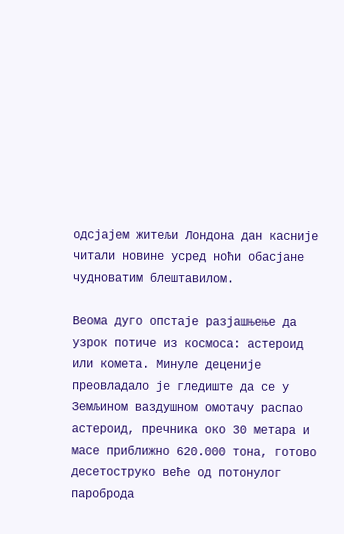одсјајем житељи Лондона дан касније читали новине усред ноћи обасјане чудноватим блештавилом.

Веома дуго опстаје разјашњење да узрок потиче из космоса: астероид или комета. Минуле деценије преовладало је гледиште да се у Земљином ваздушном омотачу распао астероид, пречника око 30 метара и масе приближно 620.000 тона, готово десетоструко веће од потонулог пароброда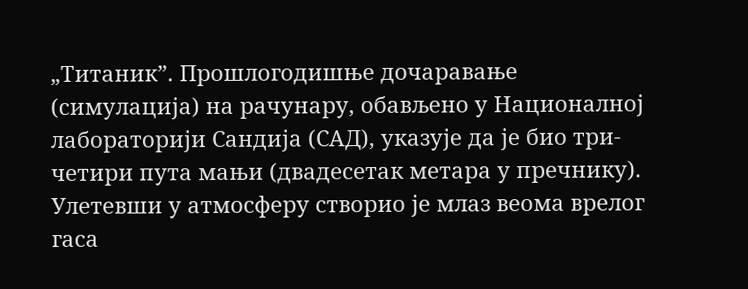„Титаник”. Прошлогодишње дочаравање (симулација) на рачунару, обављено у Националној лабораторији Сандија (САД), указује да је био три-четири пута мањи (двадесетак метара у пречнику). Улетевши у атмосферу створио је млаз веома врелог гаса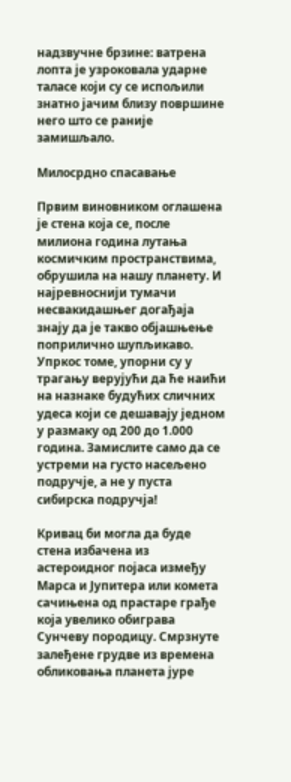надзвучне брзине: ватрена лопта је узроковала ударне таласе који су се испољили знатно јачим близу површине него што се раније замишљало.

Милосрдно спасавање

Првим виновником оглашена је стена која се, после милиона година лутања космичким пространствима, обрушила на нашу планету. И најревноснији тумачи несвакидашњег догађаја знају да је такво објашњење поприлично шупљикаво. Упркос томе, упорни су у трагању верујући да ће наићи на назнаке будућих сличних удеса који се дешавају једном у размаку од 200 до 1.000 година. Замислите само да се устреми на густо насељено подручје, а не у пуста сибирска подручја!

Кривац би могла да буде стена избачена из астероидног појаса између Марса и Јупитера или комета сачињена од прастаре грађе која увелико обиграва Сунчеву породицу. Смрзнуте залеђене грудве из времена обликовања планета јуре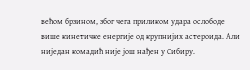већом брзином, због чега приликом удара ослободе више кинетичке енергије од крупнијих астероида. Али ниједан комадић није још нађен у Сибиру.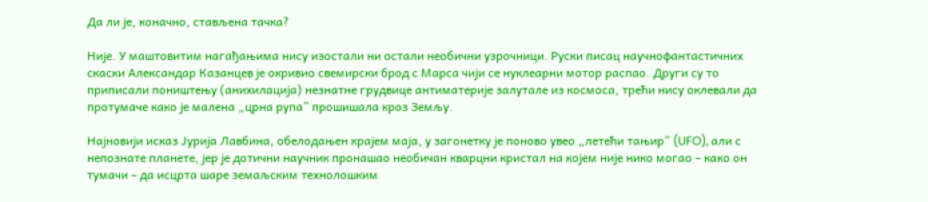Да ли је, коначно, стављена тачка?

Није. У маштовитим нагађањима нису изостали ни остали необични узрочници. Руски писац научнофантастичних скаски Александар Казанцев је окривио свемирски брод с Марса чији се нуклеарни мотор распао. Други су то приписали поништењу (анихилација) незнатне грудвице антиматерије залутале из космоса, трећи нису оклевали да протумаче како је малена „црна рупа” прошишала кроз Земљу.

Најновији исказ Јурија Лавбина, обелодањен крајем маја, у загонетку је поново увео „летећи тањир” (UFO), али с непознате планете, јер је дотични научник пронашао необичан кварцни кристал на којем није нико могао – како он тумачи – да исцрта шаре земаљским технолошким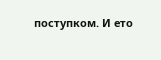поступком. И ето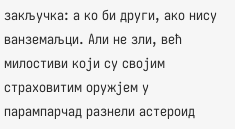закључка: а ко би други, ако нису ванземаљци. Али не зли, већ милостиви који су својим страховитим оружјем у парампарчад разнели астероид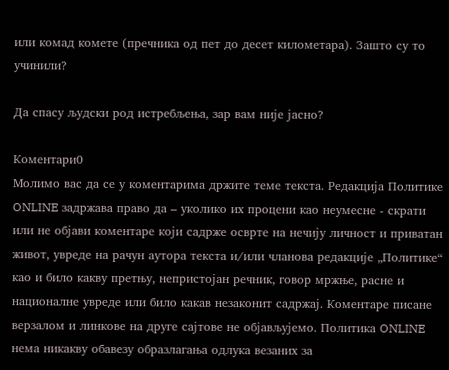или комад комете (пречника од пет до десет километара). Зашто су то учинили?

Да спасу људски род истребљења, зар вам није јасно?

Коментари0
Молимо вас да се у коментарима држите теме текста. Редакција Политике ONLINE задржава право да – уколико их процени као неумесне - скрати или не објави коментаре који садрже осврте на нечију личност и приватан живот, увреде на рачун аутора текста и/или чланова редакције „Политике“ као и било какву претњу, непристојан речник, говор мржње, расне и националне увреде или било какав незаконит садржај. Коментаре писане верзалом и линкове на друге сајтове не објављујемо. Политика ONLINE нема никакву обавезу образлагања одлука везаних за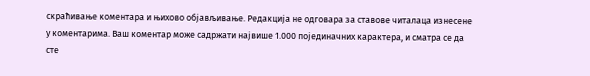скраћивање коментара и њихово објављивање. Редакција не одговара за ставове читалаца изнесене у коментарима. Ваш коментар може садржати највише 1.000 појединачних карактера, и сматра се да сте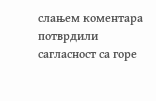слањем коментара потврдили сагласност са горе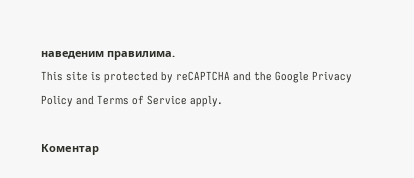наведеним правилима.
This site is protected by reCAPTCHA and the Google Privacy Policy and Terms of Service apply.

Комeнтар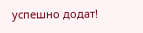успeшно додат!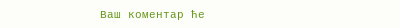Ваш комeнтар ћe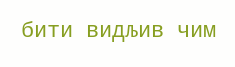бити видљив чим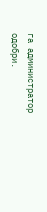га администратор одобри.